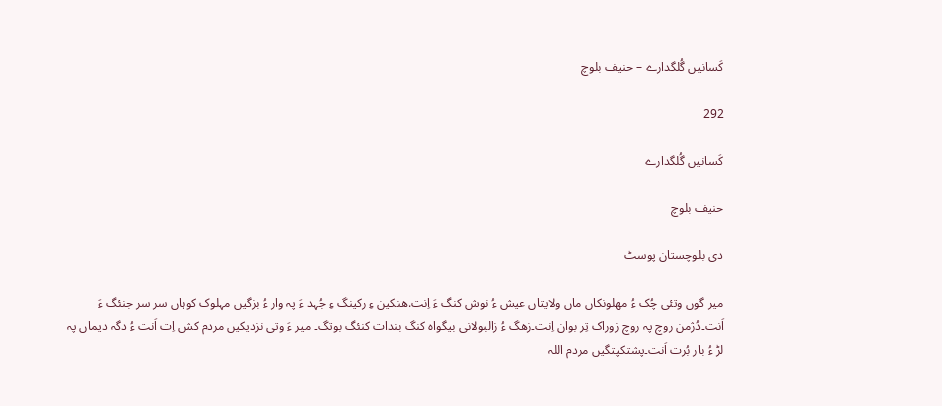کَسانیں گُلگدارے – حنیف بلوچ

292

کَسانیں گُلگدارے

حنیف بلوچ

دی بلوچستان پوسٹ

میر گوں وتئی چُک ءُ مھلونکاں ماں ولایتاں عیش ءُ نوش کنگ ءَ اِنت.ھنکین ءِ رکینگ ءِ جُہد ءَ پہ وار ءُ بزگیں مہلوک کوہاں سر سر جنئگ ءَ اَنت۔دُژمن روچ پہ روچ زوراک تِر بوان اِنت۔زھگ ءُ زالبولانی بیگواہ کنگ بندات کنئگ بوتگ۔ میر ءَ وتی نزدیکیں مردم کش اِت اَنت ءُ دگہ دیماں پہ لڑ ءُ بار بُرت اَنت۔پشتکپتگیں مردم اللہ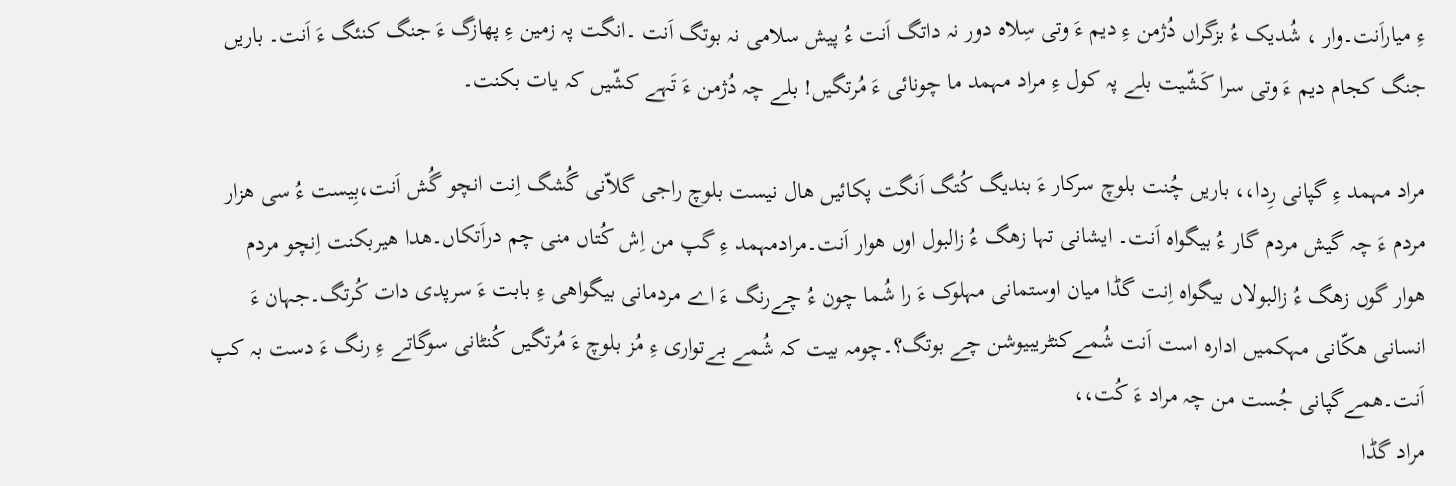ءِ میاراَنت۔وار ، شُدیک ءُ بزگراں دُژمن ءِ دیم ءَ وتی سِلاہ دور نہ داتگ اَنت ءُ پیش سلامی نہ بوتگ اَنت ۔انگت پہ زمین ءِ پھازگ ءَ جنگ کنئگ ءَ اَنت۔ باریں جنگ کجام دیم ءَ وتی سرا کَشّیت بلے پہ کول ءِ مراد مہمد ما چونائی ءَ مُرتگیں! بلے چہ دُژمن ءَ تَہے کشّیں کہ یات بکنت۔

مراد مہمد ءِ گپانی رِدا،، باریں چُنت بلوچ سرکار ءَ بندیگ کُتگ اَنگت پکائیں ھال نیست بلوچ راجی گلاّنی گُشگ اِنت انچو گُش اَنت،بِیست ءُ سی ھزار مردم ءَ چہ گیش مردم گار ءُ بیگواہ اَنت۔ ایشانی تہا زھگ ءُ زالبول اوں ھوار اَنت۔مرادمہمد ءِ گپ من اِش کُتاں منی چم دراَتکاں۔ھدا ھیربکنت اِنچو مردم ھوار گوں زھگ ءُ زالبولاں بیگواہ اِنت گڈا میان اوستمانی مہلوک ءَ را شُما چون ءُ چےرنگ ءَ اے مردمانی بیگواھی ءِ بابت ءَ سرپدی دات کُرتگ۔جہان ءَ انسانی ھکّانی مہکمیں ادارہ است اَنت شُمےکنٹریبیوشن چے بوتگ؟۔چومہ بیت کہ شُمے بےتواری ءِ مُز بلوچ ءَ مُرتگیں کُنٹانی سوگاتے ءِ رنگ ءَ دست بہ کپ اَنت۔ھمےگپانی جُست من چہ مراد ءَ کُت،،
مراد گڈا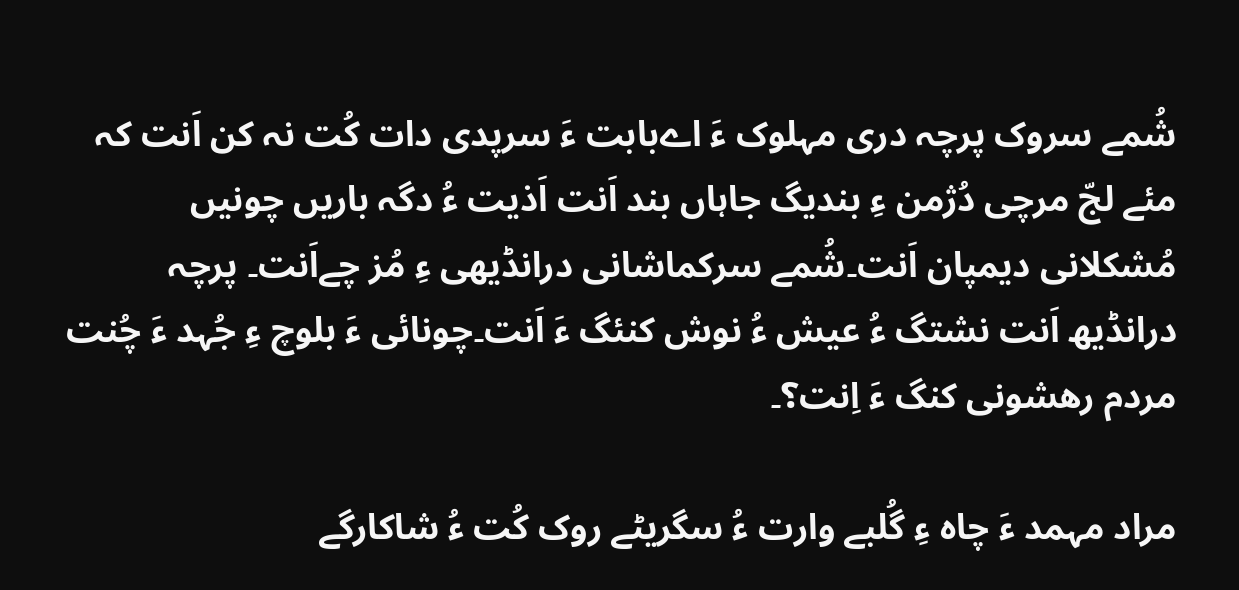شُمے سروک پرچہ دری مہلوک ءَ اےبابت ءَ سرپدی دات کُت نہ کن اَنت کہ مئے لجّ مرچی دُژمن ءِ بندیگ جاہاں بند اَنت اَذیت ءُ دگہ باریں چونیں مُشکلانی دیمپان اَنت۔شُمے سرکماشانی درانڈیھی ءِ مُز چےاَنت۔ پرچہ درانڈیھ اَنت نشتگ ءُ عیش ءُ نوش کنئگ ءَ اَنت۔چونائی ءَ بلوچ ءِ جُہد ءَ چُنت مردم رھشونی کنگ ءَ اِنت؟۔

مراد مہمد ءَ چاہ ءِ گُلبے وارت ءُ سگریٹے روک کُت ءُ شاکارگے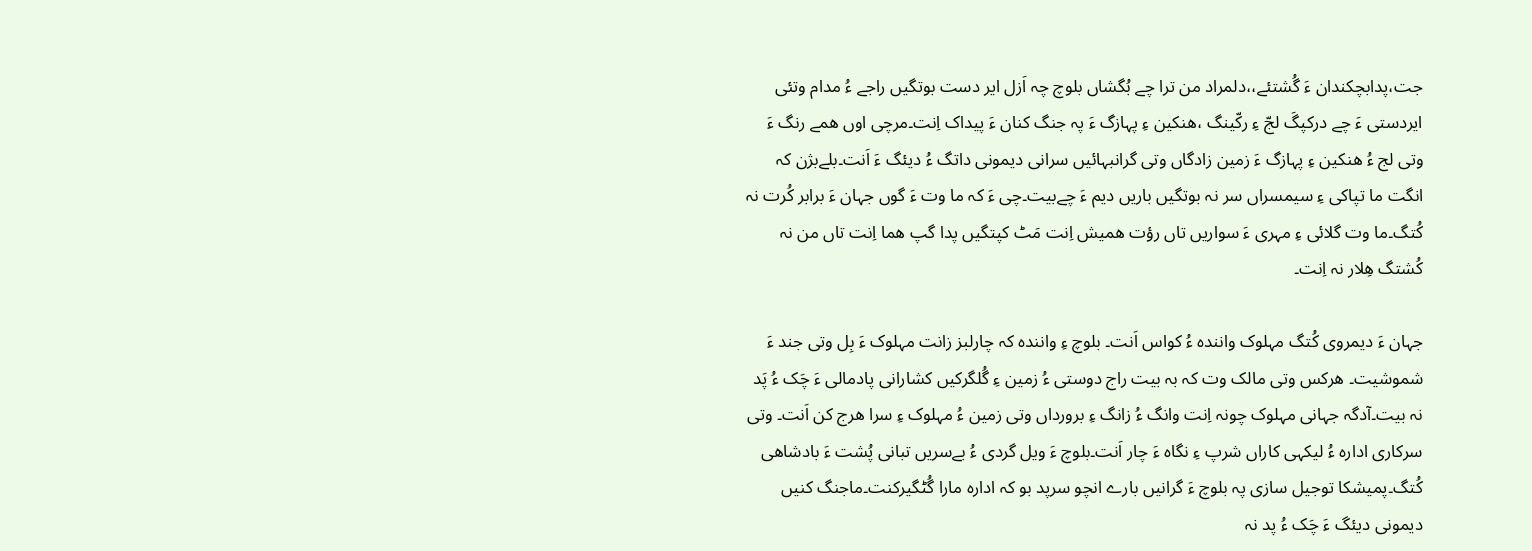جت،پدابچکندان ءَ گُشتئے،،دلمراد من ترا چے بُگشاں بلوچ چہ اَزل ایر دست بوتگیں راجے ءُ مدام وتئی ایردستی ءَ چے درکپگَ لجّ ءِ رکّینگ ،ھنکین ءِ پہازگ ءَ پہ جنگ کنان ءَ پیداک اِنت۔مرچی اوں ھمے رنگ ءَ وتی لج ءُ ھنکین ءِ پہازگ ءَ زمین زادگاں وتی گرانبہائیں سرانی دیمونی داتگ ءُ دیئگ ءَ اَنت۔بلےبژن کہ انگت ما تپاکی ءِ سیمسراں سر نہ بوتگیں باریں دیم ءَ چےبیت۔چی ءَ کہ ما وت ءَ گوں جہان ءَ برابر کُرت نہ کُتگ۔ما وت گلائی ءِ مہری ءَ سواریں تاں رؤت ھمیش اِنت مَٹ کپتگیں پدا گپ ھما اِنت تاں من نہ کُشتگ ھِلار نہ اِنت۔

جہان ءَ دیمروی کُتگ مہلوک وانندہ ءُ کواس اَنت۔ بلوچ ءِ وانندہ کہ چارلبز زانت مہلوک ءَ بِل وتی جند ءَ شموشیت۔ ھرکس وتی مالک وت کہ بہ بیت راج دوستی ءُ زمین ءِ گُلگرکیں کشارانی پادمالی ءَ چَک ءُ پَد نہ بیت۔آدگہ جہانی مہلوک چونہ اِنت وانگ ءُ زانگ ءِ برورداں وتی زمین ءُ مہلوک ءِ سرا ھرج کن اَنت۔ وتی سرکاری ادارہ ءُ لیکہی کاراں شرپ ءِ نگاہ ءَ چار اَنت۔بلوچ ءَ ویل گردی ءُ بےسریں تبانی پُشت ءَ بادشاھی کُتگ۔پمیشکا توجیل سازی پہ بلوچ ءَ گرانیں بارے انچو سرپد بو کہ ادارہ مارا گُٹگیرکنت۔ماجنگ کنیں دیمونی دیئگ ءَ چَک ءُ پد نہ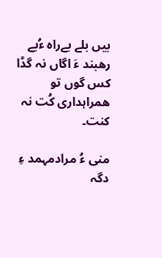بیں بلے بےراہ ءُبے رھبند ءَ اگاں نہ گڈا کس گوں تو ھمراہداری کُت نہ کنت۔

منی ءُ مرادمہمد ءِ دگہ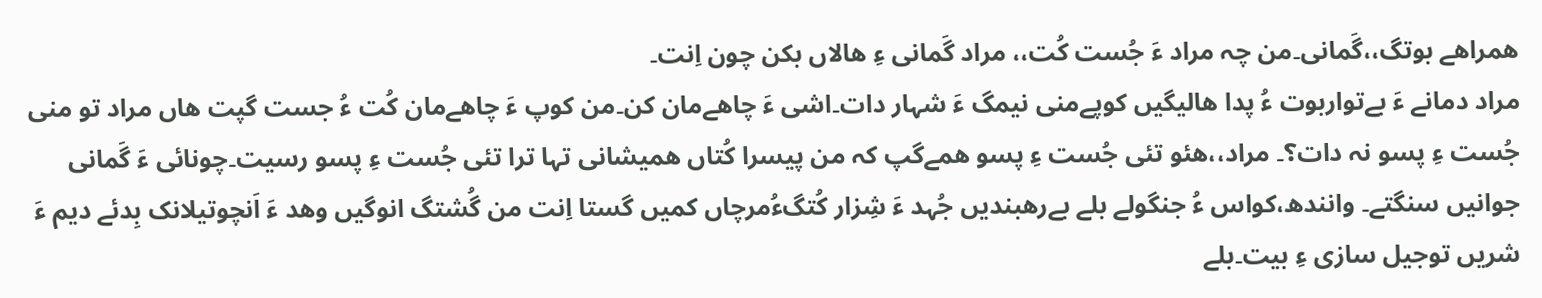ھمراھے بوتگ،،گَمانی۔من چہ مراد ءَ جُست کُت،، مراد گَمانی ءِ ھالاں بکن چون اِنت۔
مراد دمانے ءَ بےتواربوت ءُ پدا ھالیگیں کوپےمنی نیمگ ءَ شہار دات۔اشی ءَ چاھےمان کن۔من کوپ ءَ چاھےمان کُت ءُ جست گپت ھاں مراد تو منی جُست ءِ پسو نہ دات؟۔ مراد،،ھئو تئی جُست ءِ پسو ھمےگپ کہ من پیسرا کُتاں ھمیشانی تہا ترا تئی جُست ءِ پسو رسیت۔چونائی ءَ گَمانی جوانیں سنگتے۔ وانندھ،کواس ءُ جنگولے بلے بےرھبندیں جُہد ءَ شِزار کُتگءُمرچاں کمیں گستا اِنت من گُشتگ انوگیں وھد ءَ اَنچوتیلانک بِدئے دیم ءَ شریں توجیل سازی ءِ بیت۔بلے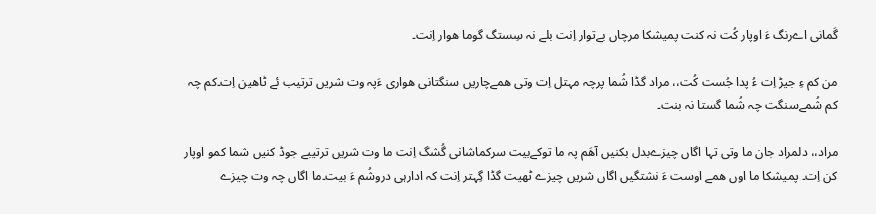گَمانی اےرنگ ءَ اوپار کُت نہ کنت پمیشکا مرچاں بےتوار اِنت بلے نہ سِستگ گوما ھوار اِنت۔

من کم ءِ جیڑ اِت ءُ پدا جُست کُت،، مراد گڈا شُما پرچہ مہتل اِت وتی ھمےچاریں سنگتانی ھواری ءَپہ وت شریں ترتیب ئے ٹاھین اِت۔کم چہ کم شُمےسنگت چہ شُما گستا نہ بنت۔

مراد،، دلمراد جان ما وتی تہا اگاں چیزےبدل بکنیں آھَم پہ ما توکےبیت سرکماشانی گُشگ اِنت ما وت شریں ترتیبے جوڈ کنیں شما کمو اوپار کن اِت۔ پمیشکا ما اوں ھمے اوست ءَ نشتگیں اگاں شریں چیزے ٹھیت گڈا گِہتر اِنت کہ ادارہی دروشُم ءَ بیت۔ما اگاں چہ وت چیزے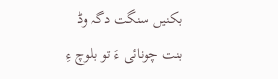بکنیں سنگت دگہ وڈ بنت چونائی ءَ تو بلوچ ءِ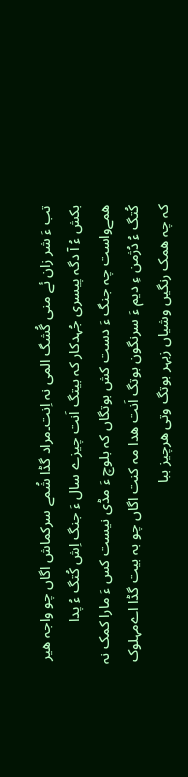تب ءَ شر زان ئے منی گُشگ المی نہ اِنت۔مراد گڈا شُمے سرکماش اگاں چو واجہ ھیر بکش ءُ آ دگہ پیسری جُہدکار کہ بیتگ اَنت چیزے سال ءَ جنگ اِش کُتگ ءُ پدا ھمےواست چہ جنگ ءَ دست کش بوتگاں کہ بلوچ ءَ مڈی نیست کس ءَ مارا کمک نہ کُتگ ءُ دُژمن ءِ دیم ءَ سرنگون بوتگ اَنت ھدا مہ کنت اگاں چو بہ بیت گڈا اےمہلوک کہ چہ ھمک رنگیں وشیاں زبہر بوتگ وتی ھرچیز ببا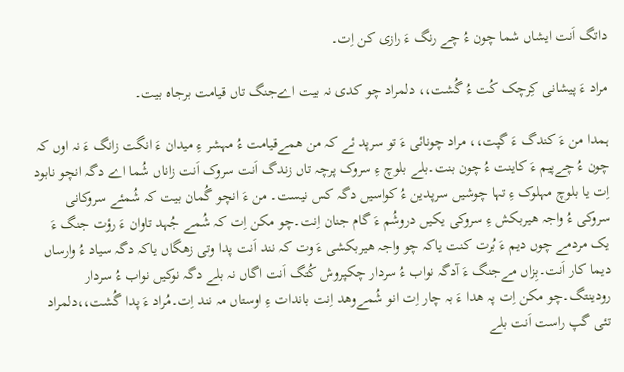داتگ اَنت ایشاں شما چون ءُ چے رنگ ءَ رازی کن اِت۔

مراد ءَ پیشانی کِرچک کُت ءُ گُشت،، دلمراد چو کدی نہ بیت اےجنگ تاں قیامت برجاہ بیت۔

ہمدا من ءَ کندگ ءَ گپت،، مراد چونائی ءَ تو سرپد ئے کہ من ھمےقیامت ءُ مہشر ءِ میدان ءَ انگت زانگ ءَ نہ اوں کہ چون ءُ چےپیم ءَ کاینت ءُ چون بنت۔بلے بلوچ ءِ سروک پرچہ تاں زندگ اَنت سروک اَنت زاناں شُما اے دگہ انچو نابود اِت یا بلوچ مہلوک ءِ تہا چوشیں سرپدین ءُ کواسیں دگہ کس نیست۔ من ءَ انچو گُمان بیت کہ شُمئے سروکانی سروکی ءُ واجہ ھیربکش ءِ سروکی یکیں دروشُم ءَ گام جنان اِنت۔چو مکن اِت کہ شُمے جُہد تاوان ءَ رؤت جنگ ءَ یک مردمے چوں دیم ءَ بُرت کنت یاکہ چو واجہ ھیربکشی ءَ وت کہ نند اَنت پدا وتی زھگاں یاکہ دگہ سیاد ءُ وارساں دیما کار اَنت۔بِزاں مےجنگ ءَ آدگہ نواب ءُ سردار چکپروش کُتگ اَنت اگاں نہ بلے دگہ نوکیں نواب ءُ سردار رودینتگ۔چو مکن اِت پہ ھدا ءَ بہ چار اِت انو شُمےوھد اِنت باندات ءِ اوستاں مہ نند اِت۔مُراد ءَ پدا گُشت،،دلمراد تئی گپ راست اَنت بلے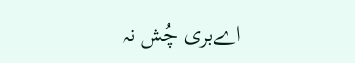اےبری چُش نہ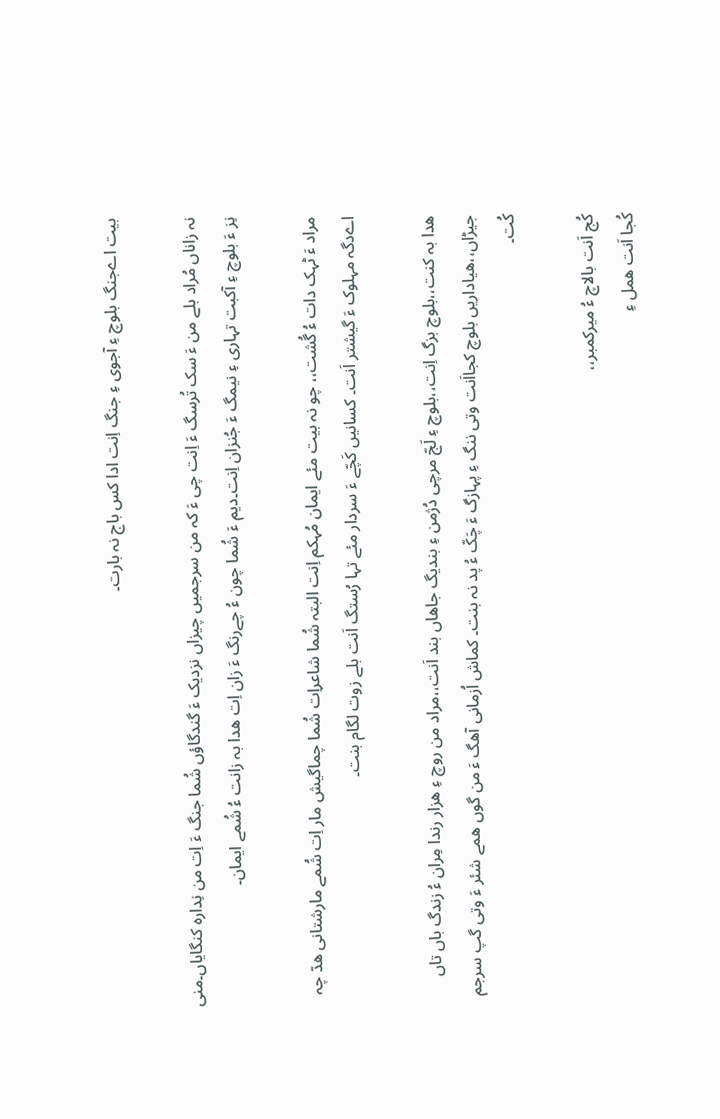بیت اےجنگ بلوچ ءِ آجوی ءِ جنگ اِنت ادا کس باج نہ بارت۔

نہ زاناں مُراد بلے من ءَ سک تُرسگ ءَ اِنت چی ءَ کہ من سرجمیں چیزاں نزدیک ءَ گندگاؤں شُما جنگ ءَ اِت من نِدارہ کنگایاں۔منی نِز ءَ بلوچ ءِ آکبت تہاری ءِ نیمگ ءَ جُنزان اِنت۔دیم ءَ شُما چون ءُ چےرنگ ءَ زان اِت ھدا بہ زانت ءُ شُمے ایمان۔

مراد ءَ ٹہک دات ءُ گُشت،، چو نہ بیت مئے ایمان مُہکم اِنت البتہ شُما شاعراِت شُما چماگیش مار اِت شُمے مارشتانی ھدّ چہ اےدگہ مہلوک ءَ گیشتر اَنت۔ کسانیں کَچّے ءَ سردار مئے تہا رُستگ اَنت بلے زوت لگام بنت۔

ھدا بہ کنت،،بلوچ بزگ اِنت،،بلوچ ءِ لَجّ مرچی دُژمن ءِ بندیگ جاھاں بند اَنت،،مراد من روچ ءِ ھزار رندا مِران ءُ زندگ باں تاں جیڑاں،،ھیاداریں بلوچ کجااَنت وتی ننگ ءِ پہازگ ءَ چَکّ ءُ پد نہ بنت۔ کماش اُزمانی آھگ ءَ من گوں ھمے شئر ءَ وتی گپ سرجم کُت۔

کُج اَنت بالاچ ءُ میرکمبر،،
کُجا اَنت ھمل ءِ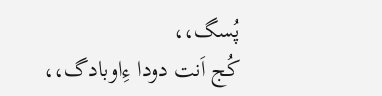پُسگ،،
کُج اَنت دودا ءِاوبادگ،،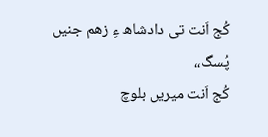کُج اَنت تی دادشاھ ءِ زھم جنیں پُسگ،،
کُج اَنت میریں بلوچ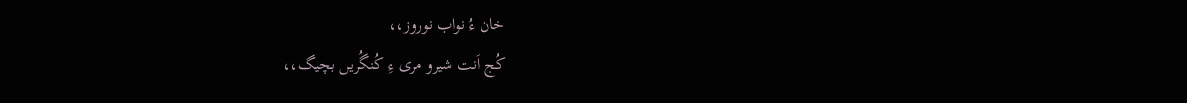خان ءُ نواب نوروز،،
کُج اَنت شیرو مری ءِ کُنگُریں بچیگ،،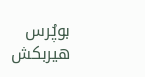بوپُرس ھیربکش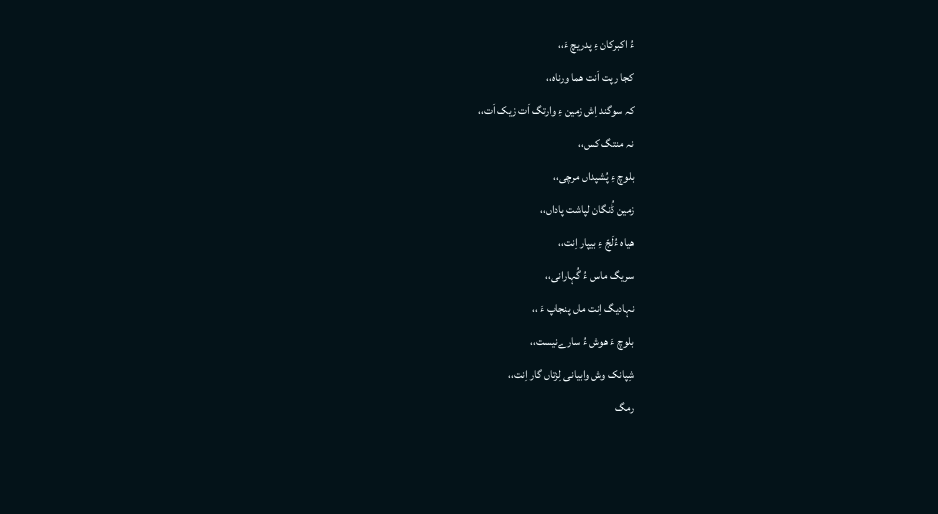ءُ اکبرکان ءِ پدریچ ءَ،،
کجا رپت اَنت ھما ورناہ،،
کہ سوگند اِش زمین ءِ وارتگ اَت زیک اَت،،
نہ منتگ کس،،
بلوچ ءِ پُشپداں مرچی،،
زمین ڈُنگان لپاشت پاداں،،
ھیاہ ءُلَجّ ءِ بیپار اِنت،،
سریگ ماس ءُ گُہارانی،،
نہادیگ اِنت ماں پنجاپ ءَ ،،
بلوچ ءَ ھوش ءُ سارےنیست،،
شِپانک وش وابیانی لِزتاں گار اِنت،،
رمگ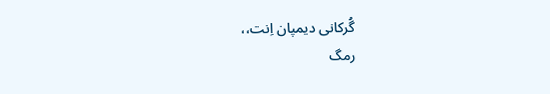گُرکانی دیمپان اِنت،،
رمگ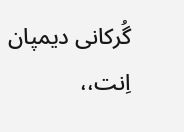گُرکانی دیمپان اِنت،،